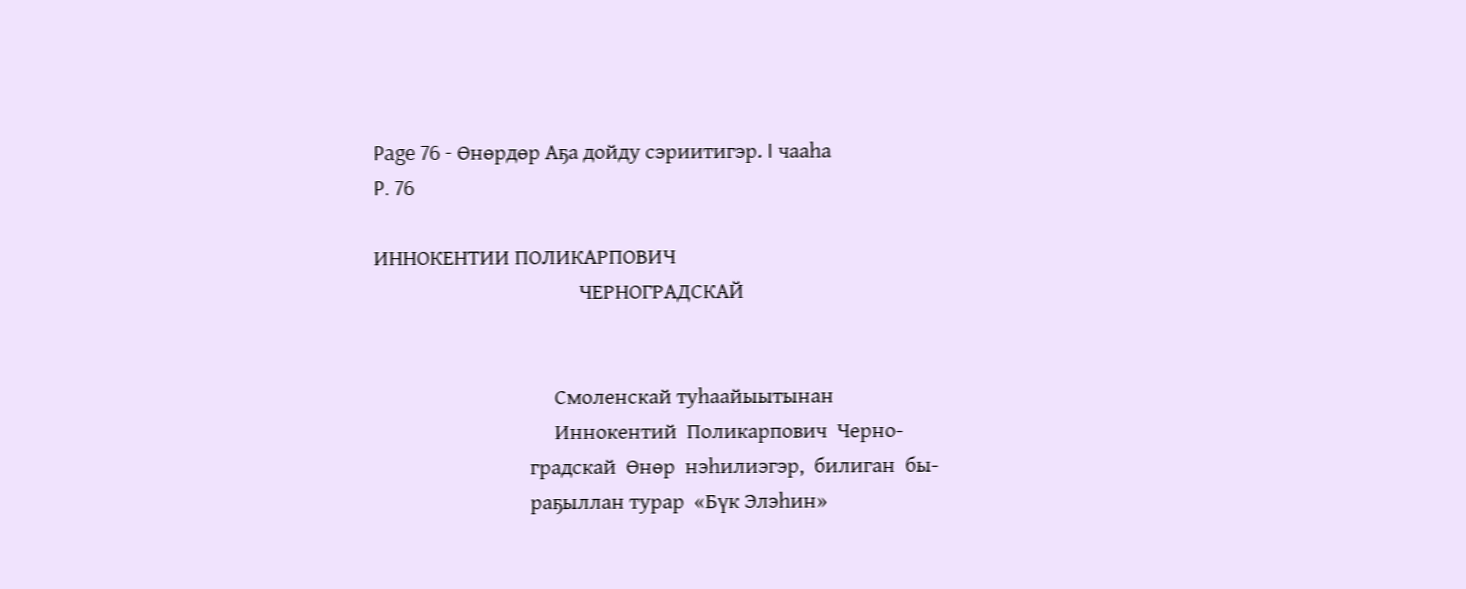Page 76 - Өнөрдөр Аҕа дойду сэриитигэр. I чааһа
P. 76

ИННОКЕНТИИ ПОЛИКАРПОВИЧ
                                         ЧЕРНОГРАДСКАЙ


                                    Смоленскай туһаайыытынан
                                    Иннокентий  Поликарпович  Черно-
                               градскай  Өнөр  нэһилиэгэр,  билиган  бы-
                               раҕыллан турар  «Бүк Элэһин»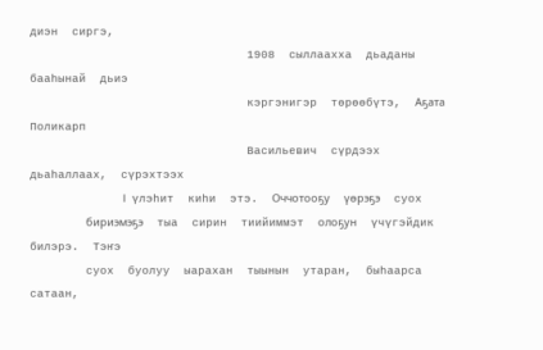диэн  сиргэ,
                               1908  сыллаахха  дьаданы  бааһынай  дьиэ
                               кэргэнигэр  төрөөбүтэ,  Аҕата  Поликарп
                               Васильевич  сүрдээх  дьаһаллаах,  сүрэхтээх
                               I  үлэһит  киһи  этэ.  Оччотооҕу  үөрэҕэ  суох
        бириэмэҕэ  тыа  сирин  тиийиммэт  олоҕун  үчүгэйдик  билэрэ.  Тэҥэ
        суох  буолуу  ыарахан  тыынын  утаран,  быһаарса  сатаан,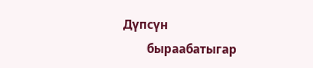Дүпсүн
        быраабатыгар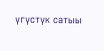үгүстүк сатыы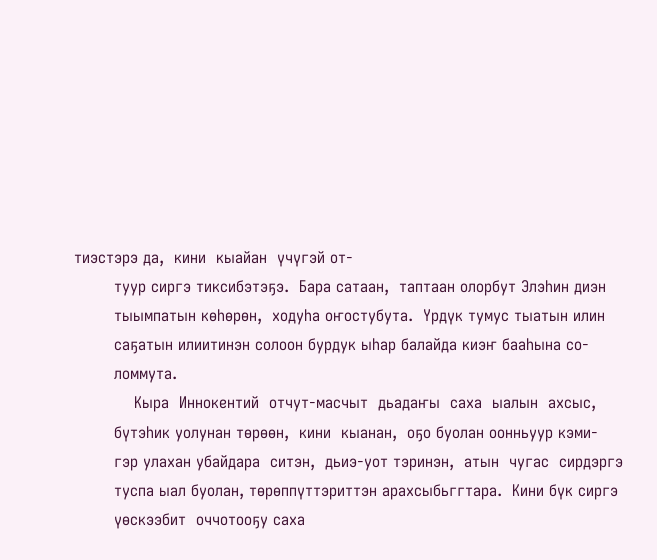тиэстэрэ да,  кини  кыайан  үчүгэй от-
        туур сиргэ тиксибэтэҕэ.  Бара сатаан,  таптаан олорбут Элэһин диэн
        тыымпатын көһөрөн,  ходуһа оҥостубута.  Үрдүк тумус тыатын илин
        саҕатын илиитинэн солоон бурдук ыһар балайда киэҥ бааһына со-
        ломмута.
            Кыра  Иннокентий  отчут-масчыт  дьадаҥы  саха  ыалын  ахсыс,
        бүтэһик уолунан төрөөн,  кини  кыанан,  оҕо буолан оонньуур кэми-
        гэр улахан убайдара  ситэн,  дьиэ-уот тэринэн,  атын  чугас  сирдэргэ
        туспа ыал буолан, төрөппүттэриттэн арахсыбьггтара.  Кини бүк сиргэ
        үөскээбит  оччотооҕу саха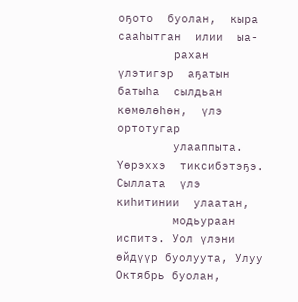оҕото  буолан,  кыра  сааһытган  илии  ыа-
        рахан  үлэтигэр  аҕатын  батыһа  сылдьан  көмөлөһөн,  үлэ  ортотугар
        улааппыта.  Үөрэххэ  тиксибэтэҕэ.  Сыллата  үлэ  киһитинии  улаатан,
        модьураан испитэ. Уол үлэни өйдүүр буолуута, Улуу Октябрь буолан,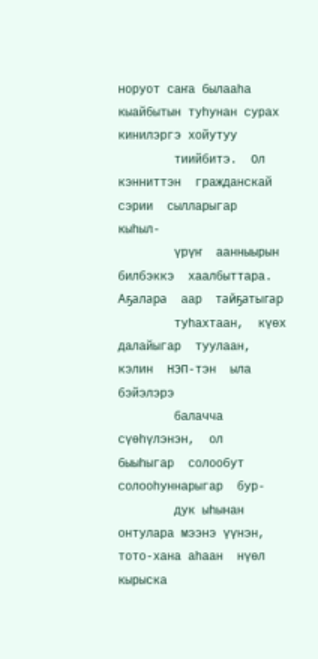норуот саҥа былааһа  кыайбытын туһунан сурах кинилэргэ хойутуу
        тиийбитэ.  Ол  кэнниттэн  гражданскай  сэрии  сылларыгар  кыһыл-
        үрүҥ  аанныырын  билбэккэ  хаалбыттара.  Аҕалара  аар  тайҕатыгар
        туһахтаан,  күөх далайыгар  туулаан,  кэлин  НЭП-тэн  ыла  бэйэлэрэ
        балачча сүөһүлэнэн,  ол  быыһыгар  солообут солооһуннарыгар  бур-
        дук ыһынан  онтулара мээнэ үүнэн,  тото-хана аһаан  нүөл кырыска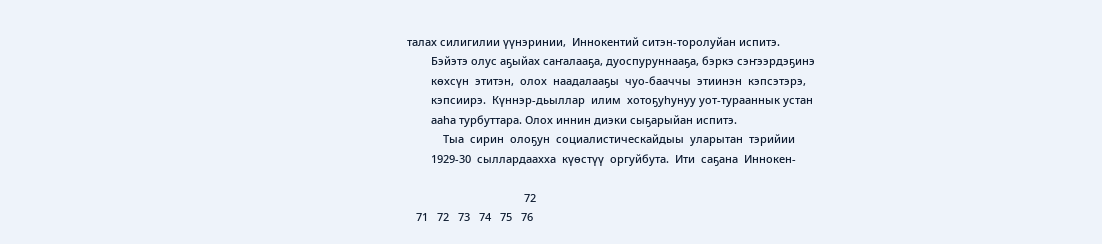талах силигилии үүнэринии,  Иннокентий ситэн-торолуйан испитэ.
        Бэйэтэ олус аҕыйах саҥалааҕа, дуоспуруннааҕа, бэркэ сэҥээрдэҕинэ
        көхсүн  этитэн,  олох  наадалааҕы  чуо-бааччы  этиинэн  кэпсэтэрэ,
        кэпсиирэ.  Күннэр-дьыллар  илим  хотоҕуһунуу уот-турааннык устан
        ааһа турбуттара. Олох иннин диэки сыҕарыйан испитэ.
            Тыа  сирин  олоҕун  социалистическайдыы  уларытан  тэрийии
        1929-30  сыллардаахха  күөстүү  оргуйбута.  Ити  саҕана  Иннокен-

                                       72
   71   72   73   74   75   76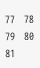77   78   79   80   81